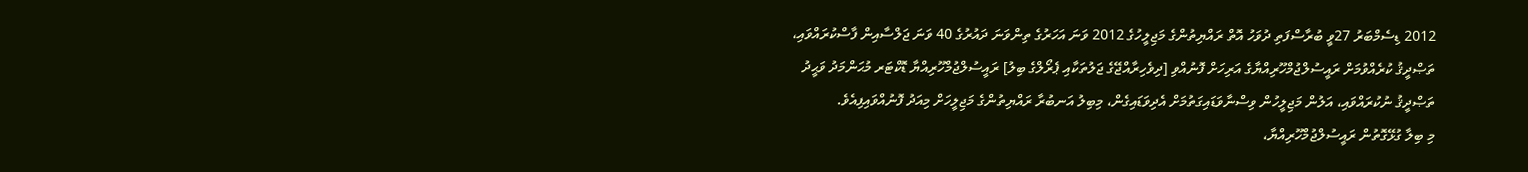2012 ޑިސެމްބަރު 27ވީ ބުރާސްފަތި ދުވަހު އޮތް ރައްޔިތުންގެ މަޖިލީހުގެ 2012 ވަނަ އަހަރުގެ ތިންވަނަ ދައުރުގެ 40 ވަނަ ޖަލްސާއިން ފާސްކުރައްވައި، ތަޞްދީޤު ކުރެއްވުމަށް ރައީސުލްޖުމްހޫރިއްޔާގެ އަރިހަށް ފޮނުއްވި [ދިވެހިރާއްޖޭގެ ޖަލުތަކާއި ޕެރޯލްގެ ބިލު] ރައީސުލްޖުމްހޫރިއްޔާ ޑޮކްޓަރ މުޙަންމަދު ވަޙީދު ތަޞްދީޤު ނުކުރައްވައި، އަލުން މަޖިލީހުން ވިސްނާވަޑައިގަތުމަށް އެދިވަޑައިގެން، މިބިލު އަނބުރާ ރައްޔިތުންގެ މަޖިލީހަށް މިއަދު ފޮނުއްވައިފިއެވެ.
މި ބިލާ ގުޅޭގޮތުން ރައީސުލްޖުމްހޫރިއްޔާ،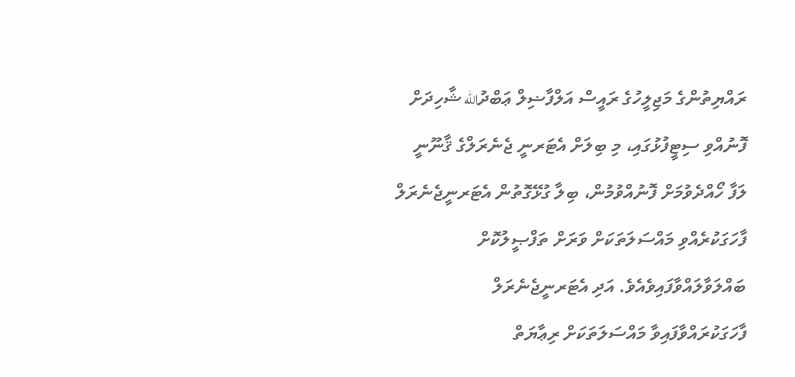ރައްޔިތުންގެ މަޖިލީހުގެ ރައީސް އަލްފާޟިލް ޢަބްދުالله ޝާހިދަށް ފޮނުއްވި ސިޓީފުޅުގައި، މި ބިލަށް އެޓަރނީ ޖެނެރަލްގެ ޤާނޫނީ ލަފާ ހޯއްދެވުމަށް ފޮނުއްވުމުން، ބިލާ ގުޅޭގޮތުން އެޓަރނީޖެނެރަލް ފާހަގަކުރެއްވި މައްސަލަތަކަށް ވަރަށް ތަފްޞީލުކޮށް ބައްލަވާލައްވާފައިވެއެވެ. އަދި އެޓަރނީޖެނެރަލް ފާހަގަކުރައްވާފައިވާ މައްސަލަތަކަށް ރިޢާޔަތް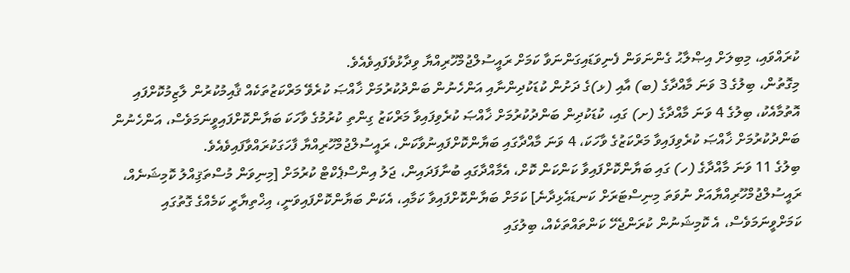ކުރައްވައި، މިބިލަށް އިޞްލާޙު ގެންނަވަން ފެނިވަޑައިގަންނަވާ ކަމަށް ރައީސުލްޖުމްހޫރިއްޔާ ވިދާޅުވެފައިވެއެވެ.
މިގޮތުން، ބިލުގެ 3 ވަނަ މާއްދާގެ (ބ) އާއި (ޅ)ގެ ދަށުން ކުޑަކުދިންނާއި އަންހެނުން ބަންދުކުރުމަށް ޚާއްޞަ ކުރެވޭ މަރްކަޒުތަކެއް ޤާއިމުކުރުން ލާޒިމުކޮށްފައި އޮތުމާއެކު، ބިލުގެ 4 ވަނަ މާއްދާގެ (ށ) ގައި، ކުޑަކުދިން ބަންދުކުރުމަށް ޚާއްޞަ ކުރެވިފައިވާ މަރްކަޒު ގިންތި ކުރުމުގެ ވާހަކަ ބަޔާންކޮށްފައިވީނަމަވެސް، އަންހެނުން ބަންދުކުރުމަށް ޚާއްޞަ ކުރެވިފައިވާ މަރްކަޒުގެ ވާހަކަ، 4 ވަނަ މާއްދާގައި ބަޔާންކޮށްފައިނުވާކަން، ރައީސުލްޖުމްހޫރިއްޔާ ފާހަގަކުރައްވާފައިވެއެވެ.
ބިލުގެ 11 ވަނަ މާއްދާގެ (ހ) ގައި ބަޔާންކޮށްފައިވާ ކަންކަން ކޮށް، އެމާއްދާގައި ބުނާފަދައިން، ޖަލު އިންސްޕެކްޓް ކުރުމަށް [މިނިވަން މުސްތަޤިއްލު ކޮމިޝަނެއް، ރައީސުލްޖުމްހޫރިއްޔާއަށް ނުވަތަ މިނިސްޓަރަށް ކަނޑައެޅިދާނެ] ކަމަށް ބަޔާންކޮށްފައިވާ ކަމާއި، އެކަން ބަޔާންކޮށްފައިވަނީ، އިޚްތިޔާރީ ކަމެއްގެ ގޮތުގައި ކަމަށްވީނަމަވެސް، އެ ކޮމިޝަނުން ކުރަންޖެހޭ ކަންތައްތަކެއް، ބިލުގައި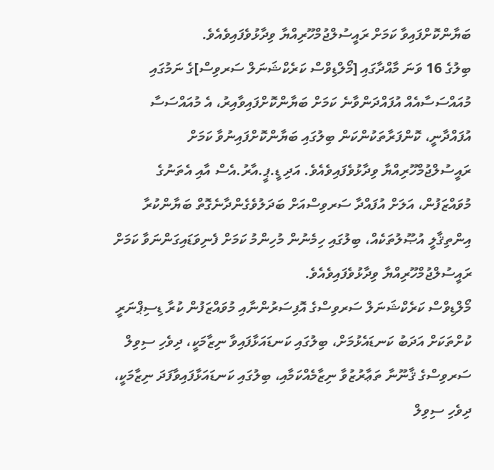ބަޔާންކޮށްފައިވާ ކަމަށް ރައީސުލްޖުމްހޫރިއްޔާ ވިދާޅުވެފައިވެއެވެ.
ބިލުގެ 16 ވަނަ މާއްދާގައި [މޯލްޑިވްސް ކަރެކްޝަނަލް ސަރވިސް]ގެ ނަމުގައި މުއައްސަސާއެއް އުފައްދަންވާނެ ކަމަށް ބަޔާންކޮށްފައިވާއިރު، އެ މުއައްސަސާ އުފައްދާނީ، ކޮންފަރާތަކުންކަން ބިލުގައި ބަޔާންކޮށްފައިނުވާ ކަމަށް ރައީސުލްޖުމްހޫރިއްޔާ ވިދާޅުވެފައިވެއެވެ. އަދި ޑީ.ޕީ.އާރު.އެސް އާއި އެތަނުގެ މުވައްޒަފުން، އަލަށް އުފައްދާ ސަރވިސްއަށް ބަދަލުވެގެންދާނެގޮތް ބަޔާންކުރާ އިންތިޤާލީ އުޞޫލުތަކެއް، ބިލުގައި ހިމެނުން މުހިންމު ކަމަށް ފެނިވަޑައިގަންނަވާ ކަމަށް ރައީސުލްޖުމްހޫރިއްޔާ ވިދާޅުވެފައިވެއެވެ.
މޯލްޑިވްސް ކަރެކްޝަނަލް ސަރވިސްގެ އޮފިސަރުންނާއި މުވައްޒަފުން ކުރާ ޑިސިޕްނަރީ ކުށްތަކަށް އަދަބު ކަނޑައެޅުމަށް، ބިލުގައި ކަނޑައަޅާފައިވާ ނިޒާމަކީ، ދިވެހި ސިވިލް ސަރވިސްގެ ޤާނޫނާ ތަޢާރުޒުވާ ނިޒާމެއްކަމާއި، ބިލުގައި ކަނޑައަޅާފައިވާފަދަ ނިޒާމަކީ، ދިވެހި ސިވިލް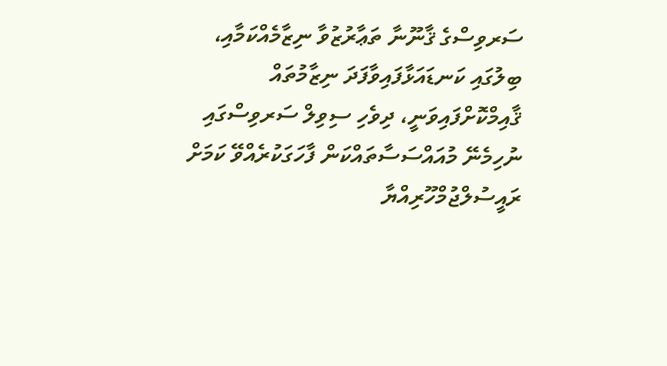ސަރވިސްގެ ޤާނޫނާ ތަޢާރުޒުވާ ނިޒާމެއްކަމާއި، ބިލުގައި ކަނޑައަޅާފައިވާފަދަ ނިޒާމުތައް ޤާއިމްކޮށްފައިވަނީ، ދިވެހި ސިވިލް ސަރވިސްގައި ނުހިމެނޭ މުއައްސަސާތައްކަން ފާހަގަކުރެއްވޭ ކަމަށް ރައީސުލްޖުމްހޫރިއްޔާ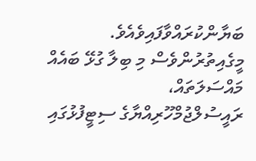ބަޔާންކުރައްވާފައިވެއެވެ.
މީގެއިތުރުންވެސް މި ބިލާ ގުޅޭ ބައެއް މައްސަލަތައް، ރައީސުލްޖުމްހޫރިއްޔާގެ ސިޓީފުޅުގައި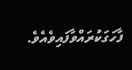ފާހަގަކުރައްވާފައިވެއެވެ.